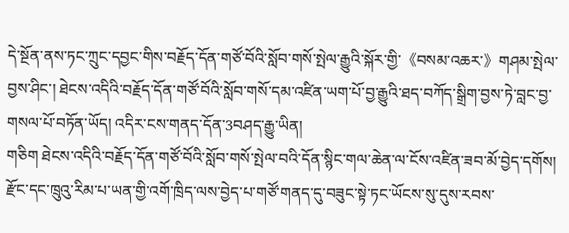དེ་སྔོན་ནས་ཏང་ཀྲུང་དབྱང་གིས་བརྗོད་དོན་གཙོ་བོའི་སློབ་གསོ་སྤེལ་རྒྱུའི་སྐོར་གྱི་《བསམ་འཆར་》གཤམ་སྤེལ་བྱས་ཤིང་། ཐེངས་འདིའི་བརྗོད་དོན་གཙོ་བོའི་སློབ་གསོ་དམ་འཛིན་ཡག་པོ་བྱ་རྒྱུའི་ཐད་བཀོད་སྒྲིག་བྱས་ཏེ་བླང་བྱ་གསལ་པོ་བཏོན་ཡོད། འདིར་ངས་གནད་དོན་3བཤད་རྒྱུ་ཡིན།
གཅིག ཐེངས་འདིའི་བརྗོད་དོན་གཙོ་བོའི་སློབ་གསོ་སྤེལ་བའི་དོན་སྙིང་གལ་ཆེན་ལ་ངོས་འཛིན་ཟབ་མོ་བྱེད་དགོས།
རྫོང་དང་ཁྲུའུ་རིམ་པ་ཡན་གྱི་འགོ་ཁྲིད་ལས་བྱེད་པ་གཙོ་གནད་དུ་བཟུང་སྟེ་ཏང་ཡོངས་སུ་དུས་རབས་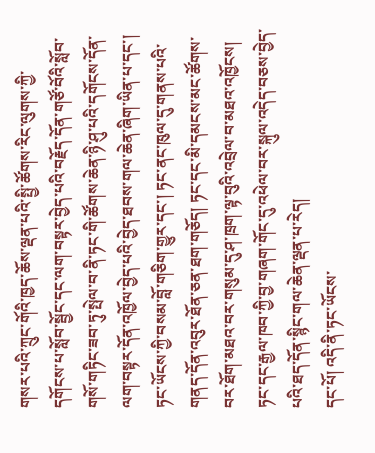གསར་པའི་ཀྲུང་གོའི་ཁྱད་ཆོས་ལྡན་པའི་སྤྱི་ཚོགས་རིང་ལུགས་ཀྱི་དགོངས་པ་སློབ་སྦྱོང་དང་ལག་བསྟར་བྱེད་པའི་བརྗོད་དོན་གཙོ་བོའི་སློབ་གསོ་གཏིང་ཟབ་ཏུ་སྤེལ་བ་ནི་ཏང་གི་ཚོགས་ཆེན་ཉི་ཤུ་པའི་དགོངས་དོན་ལག་བསྟར་དོན་འཁྱོལ་བྱེད་པའི་བྱེད་ཐབས་གལ་ཆེན་ཞིག་ཡིན་པ་དང་། ཏང་ཡོངས་ཀྱི་བསམ་བློ་གཅིག་གྱུར་དང་། ཏང་ནང་ཁུལ་དུ་གནས་པའི་གནད་དོན་འབུར་ཐོན་ཅན་ཐག་གཅོད། ཏང་དང་མི་དམངས་མང་ཚོགས་བར་ཐོག་མཐའ་བར་གསུམ་དུ་ཤ་ཁྲག་ལྟ་བུའི་འབྲེལ་བ་མཐའ་འཁྱོངས། ཏང་དང་རྒྱལ་ཁབ་ཀྱི་བྱ་གཞག་གོང་དུ་འཕེལ་བར་སྐུལ་འདེད་བཅས་བྱེད་པའི་ཐད་དོན་སྙིང་གལ་ཆེན་ལྡན་པ་རེད།
དང་པོ། འདི་ནི་ཏང་ཡོངས་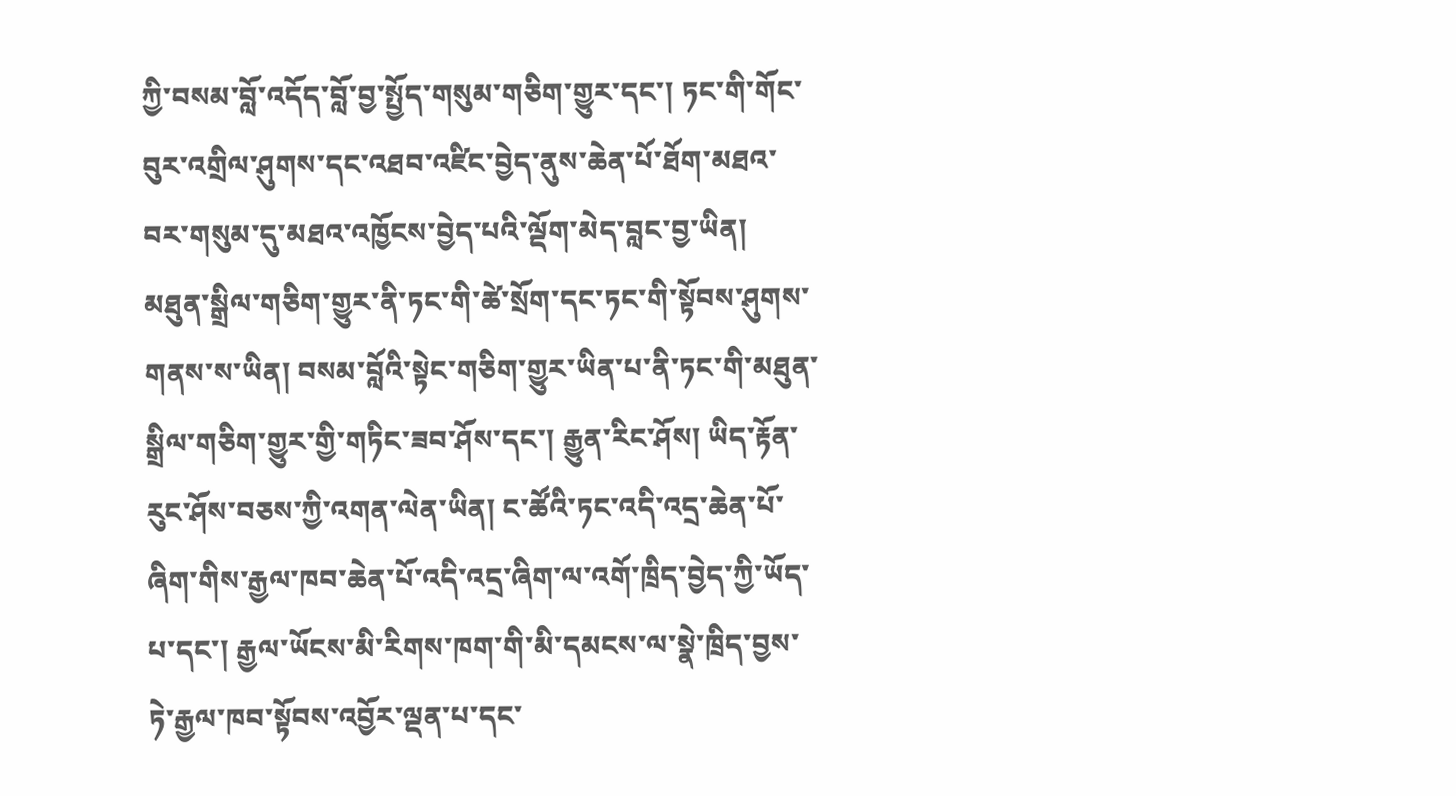ཀྱི་བསམ་བློ་འདོད་བློ་བྱ་སྤྱོད་གསུམ་གཅིག་གྱུར་དང་། ཏང་གི་གོང་བུར་འགྲིལ་ཤུགས་དང་འཐབ་འཛིང་བྱེད་ནུས་ཆེན་པོ་ཐོག་མཐའ་བར་གསུམ་དུ་མཐའ་འཁྱོངས་བྱེད་པའི་ལྡོག་མེད་བླང་བྱ་ཡིན། མཐུན་སྒྲིལ་གཅིག་གྱུར་ནི་ཏང་གི་ཚེ་སྲོག་དང་ཏང་གི་སྟོབས་ཤུགས་གནས་ས་ཡིན། བསམ་བློའི་སྟེང་གཅིག་གྱུར་ཡིན་པ་ནི་ཏང་གི་མཐུན་སྒྲིལ་གཅིག་གྱུར་གྱི་གཏིང་ཟབ་ཤོས་དང་། རྒྱུན་རིང་ཤོས། ཡིད་རྟོན་རུང་ཤོས་བཅས་ཀྱི་འགན་ལེན་ཡིན། ང་ཚོའི་ཏང་འདི་འདྲ་ཆེན་པོ་ཞིག་གིས་རྒྱལ་ཁབ་ཆེན་པོ་འདི་འདྲ་ཞིག་ལ་འགོ་ཁྲིད་བྱེད་ཀྱི་ཡོད་པ་དང་། རྒྱལ་ཡོངས་མི་རིགས་ཁག་གི་མི་དམངས་ལ་སྣེ་ཁྲིད་བྱས་ཏེ་རྒྱལ་ཁབ་སྟོབས་འབྱོར་ལྡན་པ་དང་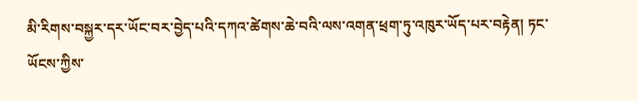མི་རིགས་བསྐྱར་དར་ཡོང་བར་བྱེད་པའི་དཀའ་ཚེགས་ཆེ་བའི་ལས་འགན་ཕྲག་ཏུ་འཁུར་ཡོད་པར་བརྟེན། ཏང་ཡོངས་ཀྱིས་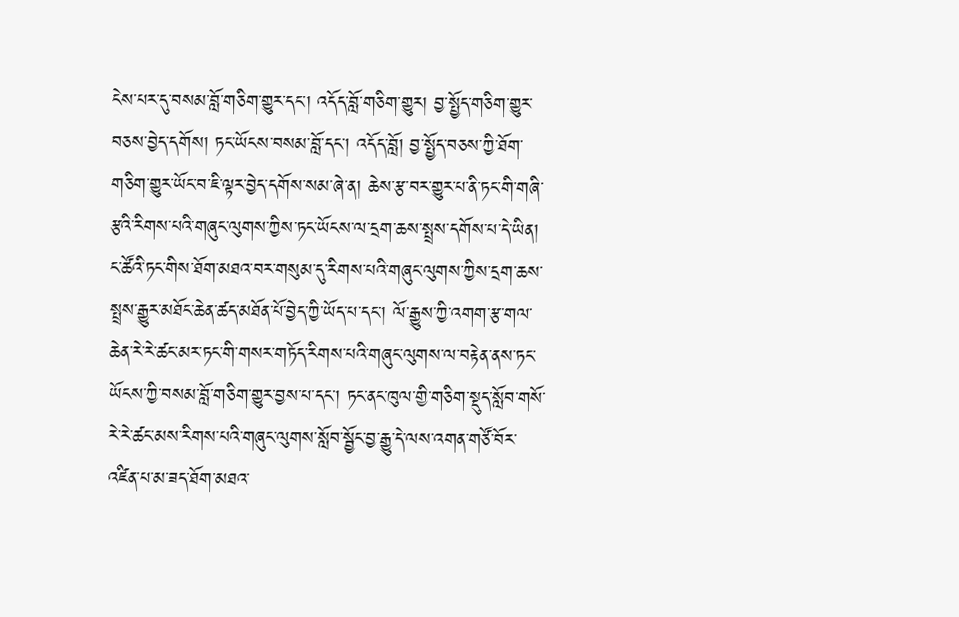ངེས་པར་དུ་བསམ་བློ་གཅིག་གྱུར་དང་། འདོད་བློ་གཅིག་གྱུར། བྱ་སྤྱོད་གཅིག་གྱུར་བཅས་བྱེད་དགོས། ཏང་ཡོངས་བསམ་བློ་དང་། འདོད་བློ། བྱ་སྤྱོད་བཅས་ཀྱི་ཐོག་གཅིག་གྱུར་ཡོང་བ་ཇི་ལྟར་བྱེད་དགོས་སམ་ཞེ་ན། ཆེས་རྩ་བར་གྱུར་པ་ནི་ཏང་གི་གཞི་རྩའི་རིགས་པའི་གཞུང་ལུགས་ཀྱིས་ཏང་ཡོངས་ལ་དྲག་ཆས་སྤྲས་དགོས་པ་དེ་ཡིན།
ང་ཚོའི་ཏང་གིས་ཐོག་མཐའ་བར་གསུམ་དུ་རིགས་པའི་གཞུང་ལུགས་ཀྱིས་དྲག་ཆས་སྤྲས་རྒྱུར་མཐོང་ཆེན་ཚད་མཐོན་པོ་བྱེད་ཀྱི་ཡོད་པ་དང་། ལོ་རྒྱུས་ཀྱི་འགག་རྩ་གལ་ཆེན་རེ་རེ་ཚང་མར་ཏང་གི་གསར་གཏོད་རིགས་པའི་གཞུང་ལུགས་ལ་བརྟེན་ནས་ཏང་ཡོངས་ཀྱི་བསམ་བློ་གཅིག་གྱུར་བྱས་པ་དང་། ཏང་ནང་ཁུལ་གྱི་གཅིག་སྡུད་སློབ་གསོ་རེ་རེ་ཚང་མས་རིགས་པའི་གཞུང་ལུགས་སློབ་སྦྱོང་བྱ་རྒྱུ་དེ་ལས་འགན་གཙོ་བོར་འཛིན་པ་མ་ཟད་ཐོག་མཐའ་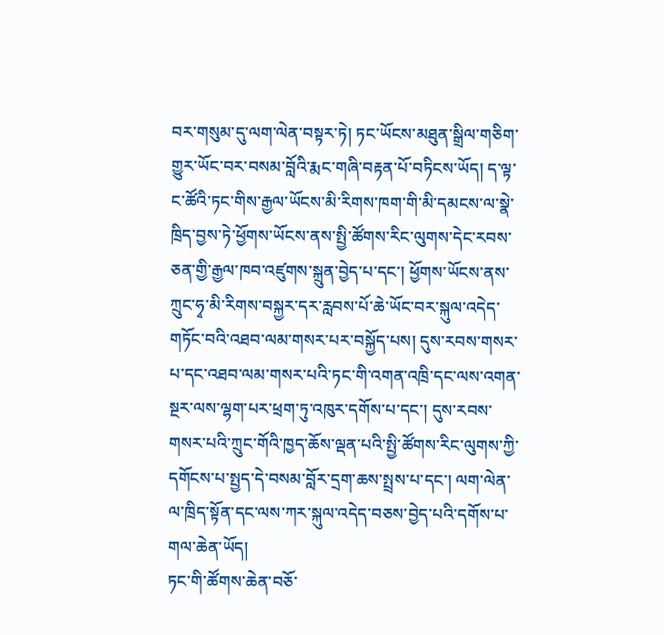བར་གསུམ་དུ་ལག་ལེན་བསྟར་ཏེ། ཏང་ཡོངས་མཐུན་སྒྲིལ་གཅིག་གྱུར་ཡོང་བར་བསམ་བློའི་རྨང་གཞི་བརྟན་པོ་བཏིངས་ཡོད། ད་ལྟ་ང་ཚོའི་ཏང་གིས་རྒྱལ་ཡོངས་མི་རིགས་ཁག་གི་མི་དམངས་ལ་སྣེ་ཁྲིད་བྱས་ཏེ་ཕྱོགས་ཡོངས་ནས་སྤྱི་ཚོགས་རིང་ལུགས་དེང་རབས་ཅན་གྱི་རྒྱལ་ཁབ་འཛུགས་སྐྲུན་བྱེད་པ་དང་། ཕྱོགས་ཡོངས་ནས་ཀྲུང་ཧྭ་མི་རིགས་བསྐྱར་དར་རླབས་པོ་ཆེ་ཡོང་བར་སྐུལ་འདེད་གཏོང་བའི་འཐབ་ལམ་གསར་པར་བསྐྱོད་པས། དུས་རབས་གསར་པ་དང་འཐབ་ལམ་གསར་པའི་ཏང་གི་འགན་འཁྲི་དང་ལས་འགན་སྔར་ལས་ལྷག་པར་ཕྲག་ཏུ་འཁུར་དགོས་པ་དང་། དུས་རབས་གསར་པའི་ཀྲུང་གོའི་ཁྱད་ཆོས་ལྡན་པའི་སྤྱི་ཚོགས་རིང་ལུགས་ཀྱི་དགོངས་པ་སྤྱད་དེ་བསམ་བློར་དྲག་ཆས་སྤྲས་པ་དང་། ལག་ལེན་ལ་ཁྲིད་སྟོན་དང་ལས་ཀར་སྐུལ་འདེད་བཅས་བྱེད་པའི་དགོས་པ་གལ་ཆེན་ཡོད།
ཏང་གི་ཚོགས་ཆེན་བཅོ་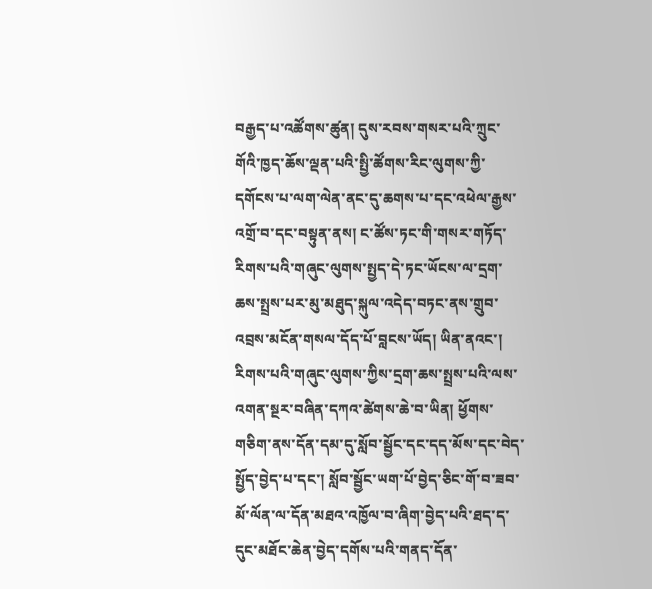བརྒྱད་པ་འཚོགས་ཚུན། དུས་རབས་གསར་པའི་ཀྲུང་གོའི་ཁྱད་ཆོས་ལྡན་པའི་སྤྱི་ཚོགས་རིང་ལུགས་ཀྱི་དགོངས་པ་ལག་ལེན་ནང་དུ་ཆགས་པ་དང་འཕེལ་རྒྱས་འགྲོ་བ་དང་བསྟུན་ནས། ང་ཚོས་ཏང་གི་གསར་གཏོད་རིགས་པའི་གཞུང་ལུགས་སྤྱད་དེ་ཏང་ཡོངས་ལ་དྲག་ཆས་སྤྲས་པར་མུ་མཐུད་སྐུལ་འདེད་བཏང་ནས་གྲུབ་འབྲས་མངོན་གསལ་དོད་པོ་བླངས་ཡོད། ཡིན་ནའང་། རིགས་པའི་གཞུང་ལུགས་ཀྱིས་དྲག་ཆས་སྤྲས་པའི་ལས་འགན་སྔར་བཞིན་དཀའ་ཚེགས་ཆེ་བ་ཡིན། ཕྱོགས་གཅིག་ནས་དོན་དམ་དུ་སློབ་སྦྱོང་དང་དད་མོས་དང་བེད་སྤྱོད་བྱེད་པ་དང་། སློབ་སྦྱོང་ཡག་པོ་བྱེད་ཅིང་གོ་བ་ཟབ་མོ་ལོན་ལ་དོན་མཐའ་འཁྱོལ་བ་ཞིག་བྱེད་པའི་ཐད་ད་དུང་མཐོང་ཆེན་བྱེད་དགོས་པའི་གནད་དོན་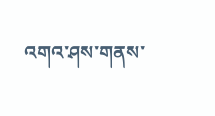འགའ་ཤས་གནས་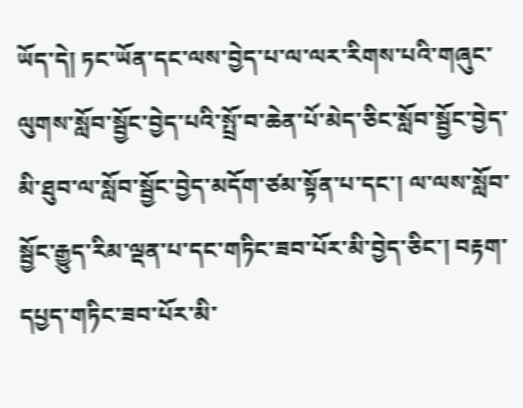ཡོད་དེ། ཏང་ཡོན་དང་ལས་བྱེད་པ་ལ་ལར་རིགས་པའི་གཞུང་ལུགས་སློབ་སྦྱོང་བྱེད་པའི་སྤྲོ་བ་ཆེན་པོ་མེད་ཅིང་སློབ་སྦྱོང་བྱེད་མི་ཐུབ་ལ་སློབ་སྦྱོང་བྱེད་མདོག་ཙམ་སྟོན་པ་དང་། ལ་ལས་སློབ་སྦྱོང་རྒྱུད་རིམ་ལྡན་པ་དང་གཏིང་ཟབ་པོར་མི་བྱེད་ཅིང་། བརྟག་དཔྱད་གཏིང་ཟབ་པོར་མི་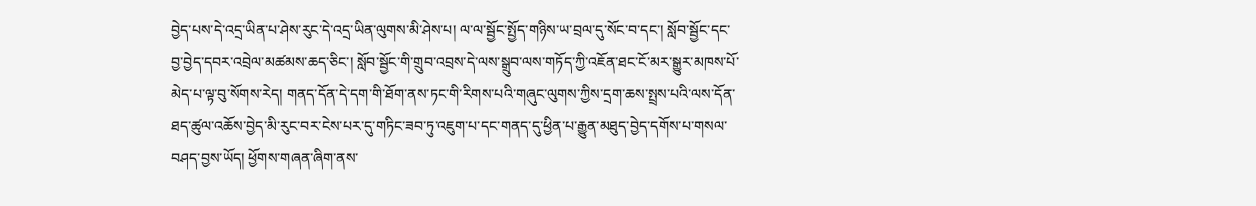བྱེད་པས་དེ་འདྲ་ཡིན་པ་ཤེས་རུང་དེ་འདྲ་ཡིན་ལུགས་མི་ཤེས་པ། ལ་ལ་སྦྱོང་སྤྱོད་གཉིས་ཡ་བྲལ་དུ་སོང་བ་དང་། སློབ་སྦྱོང་དང་བྱ་བྱེད་དབར་འབྲེལ་མཚམས་ཆད་ཅིང་། སློབ་སྦྱོང་གི་གྲུབ་འབྲས་དེ་ལས་སྒྲུབ་ལས་གཏོད་ཀྱི་འཇོན་ཐང་ངོ་མར་སྒྱུར་མཁས་པོ་མེད་པ་ལྟ་བུ་སོགས་རེད། གནད་དོན་དེ་དག་གི་ཐོག་ནས་ཏང་གི་རིགས་པའི་གཞུང་ལུགས་ཀྱིས་དྲག་ཆས་སྤྲས་པའི་ལས་དོན་ཐད་ཚུལ་འཆོས་བྱེད་མི་རུང་བར་ངེས་པར་དུ་གཏིང་ཟབ་ཏུ་འཇུག་པ་དང་གནད་དུ་ཕྱིན་པ་རྒྱུན་མཐུད་བྱེད་དགོས་པ་གསལ་བཤད་བྱས་ཡོད། ཕྱོགས་གཞན་ཞིག་ནས་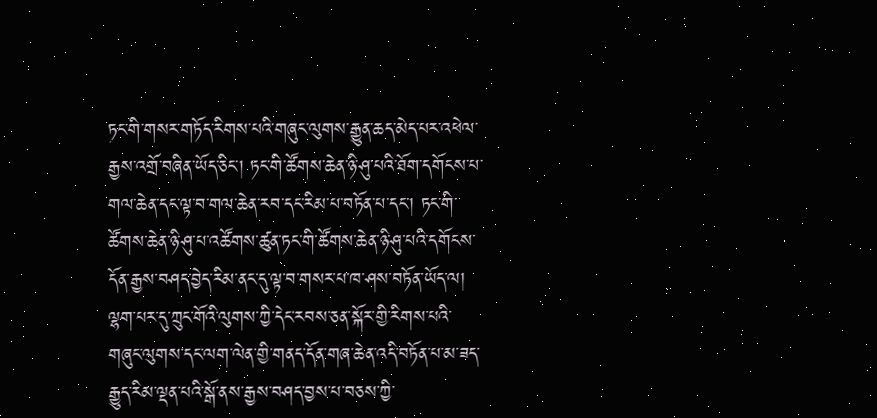ཏང་གི་གསར་གཏོད་རིགས་པའི་གཞུང་ལུགས་རྒྱུན་ཆད་མེད་པར་འཕེལ་རྒྱས་འགྲོ་བཞིན་ཡོད་ཅིང་། ཏང་གི་ཚོགས་ཆེན་ཉི་ཤུ་པའི་ཐོག་དགོངས་པ་གལ་ཆེན་དང་ལྟ་བ་གལ་ཆེན་རབ་དང་རིམ་པ་བཏོན་པ་དང་། ཏང་གི་ཚོགས་ཆེན་ཉི་ཤུ་པ་འཚོགས་ཚུན་ཏང་གི་ཚོགས་ཆེན་ཉི་ཤུ་པའི་དགོངས་དོན་རྒྱས་བཤད་བྱེད་རིམ་ནང་དུ་ལྟ་བ་གསར་པ་ཁ་ཤས་བཏོན་ཡོད་ལ། ལྷག་པར་དུ་ཀྲུང་གོའི་ལུགས་ཀྱི་དེང་རབས་ཅན་སྐོར་གྱི་རིགས་པའི་གཞུང་ལུགས་དང་ལག་ལེན་གྱི་གནད་དོན་གཞ་ཆེན་འདི་བཏོན་པ་མ་ཟད་རྒྱུད་རིམ་ལྡན་པའི་སྒོ་ནས་རྒྱས་བཤད་བྱས་པ་བཅས་ཀྱི་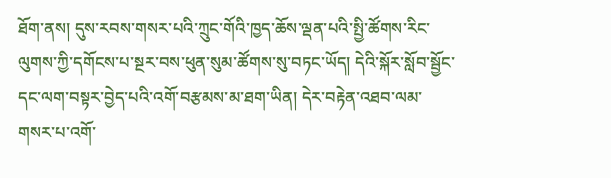ཐོག་ནས། དུས་རབས་གསར་པའི་ཀྲུང་གོའི་ཁྱད་ཆོས་ལྡན་པའི་སྤྱི་ཚོགས་རིང་ལུགས་ཀྱི་དགོངས་པ་སྔར་བས་ཕུན་སུམ་ཚོགས་སུ་བཏང་ཡོད། དེའི་སྐོར་སློབ་སྦྱོང་དང་ལག་བསྟར་བྱེད་པའི་འགོ་བརྩམས་མ་ཐག་ཡིན། དེར་བརྟེན་འཐབ་ལམ་གསར་པ་འགོ་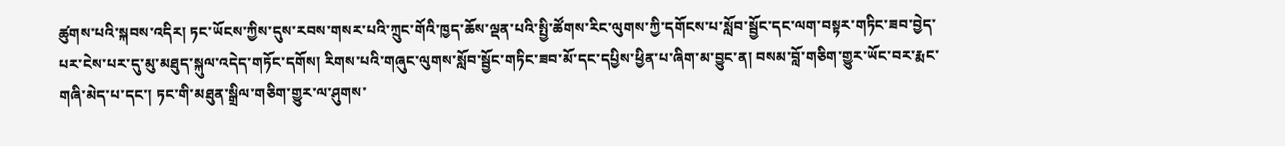ཚུགས་པའི་སྐབས་འདིར། ཏང་ཡོངས་ཀྱིས་དུས་རབས་གསར་པའི་ཀྲུང་གོའི་ཁྱད་ཆོས་ལྡན་པའི་སྤྱི་ཚོགས་རིང་ལུགས་ཀྱི་དགོངས་པ་སློབ་སྦྱོང་དང་ལག་བསྟར་གཏིང་ཟབ་བྱེད་པར་ངེས་པར་དུ་མུ་མཐུད་སྐུལ་འདེད་གཏོང་དགོས། རིགས་པའི་གཞུང་ལུགས་སློབ་སྦྱོང་གཏིང་ཟབ་མོ་དང་དཔྱིས་ཕྱིན་པ་ཞིག་མ་བྱུང་ན། བསམ་བློ་གཅིག་གྱུར་ཡོང་བར་རྨང་གཞི་མེད་པ་དང་། ཏང་གི་མཐུན་སྒྲིལ་གཅིག་གྱུར་ལ་ཤུགས་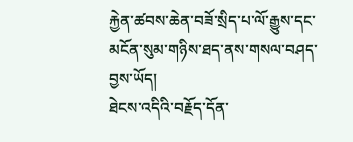རྐྱེན་ཚབས་ཆེན་བཟོ་སྲིད་པ་ལོ་རྒྱུས་དང་མངོན་སུམ་གཉིས་ཐད་ནས་གསལ་བཤད་བྱས་ཡོད།
ཐེངས་འདིའི་བརྗོད་དོན་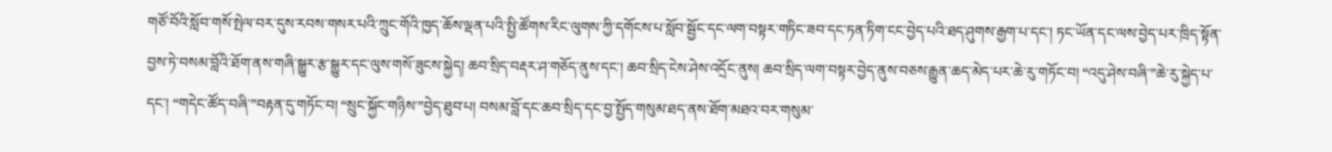གཙོ་བོའི་སློབ་གསོ་སྤེལ་བར་དུས་རབས་གསར་པའི་ཀྲུང་གོའི་ཁྱད་ཆོས་ལྡན་པའི་སྤྱི་ཚོགས་རིང་ལུགས་ཀྱི་དགོངས་པ་སློབ་སྦྱོང་དང་ལག་བསྟར་གཏིང་ཟབ་དང་ཏན་ཏིག་ངང་བྱེད་པའི་ཐད་ཤུགས་རྒྱག་པ་དང་། ཏང་ཡོན་དང་ལས་བྱེད་པར་ཁྲིད་སྟོན་བྱས་ཏེ་བསམ་བློའི་ཐོག་ནས་གཞི་སྒྱུར་རྩ་སྒྱུར་དང་ལུས་གསོ་ཟུངས་སྐྱེད། ཆབ་སྲིད་བརྡར་ཤ་གཅོད་ནུས་དང་། ཆབ་སྲིད་ངེས་ཤེས་འདྲོང་ནུས། ཆབ་སྲིད་ལག་བསྟར་བྱེད་ནུས་བཅས་རྒྱུན་ཆད་མེད་པར་ཆེ་རུ་གཏོང་བ། “འདུ་ཤེས་བཞི་”ཆེ་རུ་སྐྱེད་པ་དང་། “གདེང་ཚོད་བཞི་”བརྟན་དུ་གཏོང་བ། “སྲུང་སྐྱོང་གཉིས་”བྱེད་ཐུབ་པ། བསམ་བློ་དང་ཆབ་སྲིད་དང་བྱ་སྤྱོད་གསུམ་ཐད་ནས་ཐོག་མཐའ་བར་གསུམ་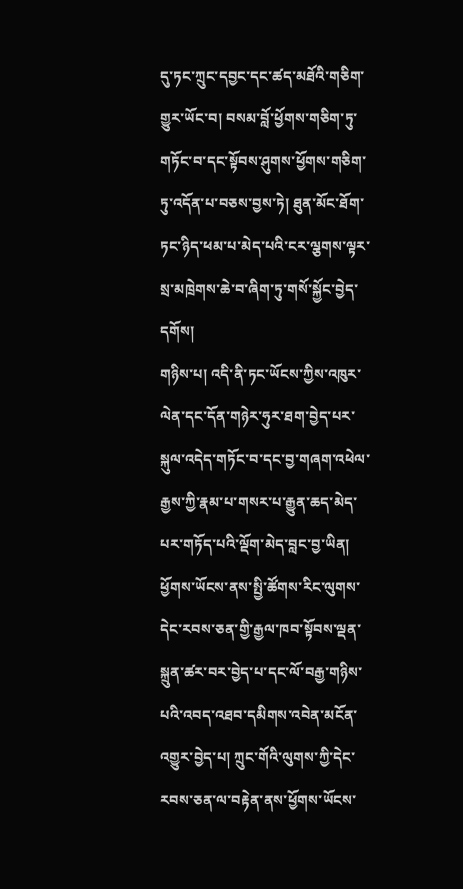དུ་ཏང་ཀྲུང་དབྱང་དང་ཚད་མཐོའི་གཅིག་གྱུར་ཡོང་བ། བསམ་བློ་ཕྱོགས་གཅིག་ཏུ་གཏོང་བ་དང་སྟོབས་ཤུགས་ཕྱོགས་གཅིག་ཏུ་འདོན་པ་བཅས་བྱས་ཏེ། ཐུན་མོང་ཐོག་ཏང་ཉིད་ཕམ་པ་མེད་པའི་ངར་ལྕགས་ལྟར་སྲ་མཁྲེགས་ཆེ་བ་ཞིག་ཏུ་གསོ་སྐྱོང་བྱེད་དགོས།
གཉིས་པ། འདི་ནི་ཏང་ཡོངས་ཀྱིས་འཁུར་ལེན་དང་དོན་གཉེར་ཧུར་ཐག་བྱེད་པར་སྐུལ་འདེད་གཏོང་བ་དང་བྱ་གཞག་འཕེལ་རྒྱས་ཀྱི་རྣམ་པ་གསར་པ་རྒྱུན་ཆད་མེད་པར་གཏོད་པའི་ལྡོག་མེད་བླང་བྱ་ཡིན། ཕྱོགས་ཡོངས་ནས་སྤྱི་ཚོགས་རིང་ལུགས་དེང་རབས་ཅན་གྱི་རྒྱལ་ཁབ་སྟོབས་ལྡན་སྐྲུན་ཚར་བར་བྱེད་པ་དང་ལོ་བརྒྱ་གཉིས་པའི་འབད་འཐབ་དམིགས་འབེན་མངོན་འགྱུར་བྱེད་པ། ཀྲུང་གོའི་ལུགས་ཀྱི་དེང་རབས་ཅན་ལ་བརྟེན་ནས་ཕྱོགས་ཡོངས་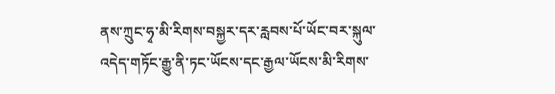ནས་ཀྲུང་ཧྭ་མི་རིགས་བསྐྱར་དར་རླབས་པོ་ཡོང་བར་སྐུལ་འདེད་གཏོང་རྒྱུ་ནི་ཏང་ཡོངས་དང་རྒྱལ་ཡོངས་མི་རིགས་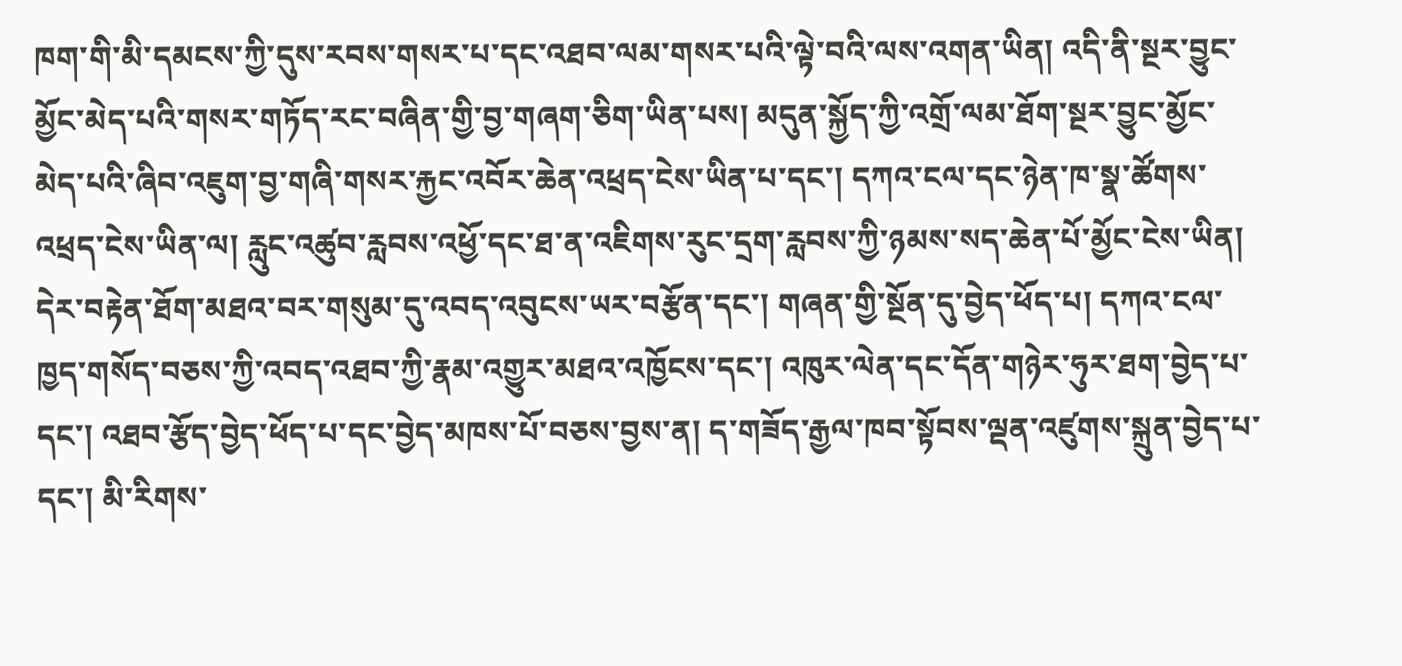ཁག་གི་མི་དམངས་ཀྱི་དུས་རབས་གསར་པ་དང་འཐབ་ལམ་གསར་པའི་ལྟེ་བའི་ལས་འགན་ཡིན། འདི་ནི་སྔར་བྱུང་མྱོང་མེད་པའི་གསར་གཏོད་རང་བཞིན་གྱི་བྱ་གཞག་ཅིག་ཡིན་པས། མདུན་སྐྱོད་ཀྱི་འགྲོ་ལམ་ཐོག་སྔར་བྱུང་མྱོང་མེད་པའི་ཞིབ་འཇུག་བྱ་གཞི་གསར་རྐྱང་འབོར་ཆེན་འཕྲད་ངེས་ཡིན་པ་དང་། དཀའ་ངལ་དང་ཉེན་ཁ་སྣ་ཚོགས་འཕྲད་ངེས་ཡིན་ལ། རླུང་འཚུབ་རླབས་འཕྱོ་དང་ཐ་ན་འཇིགས་རུང་དྲག་རླབས་ཀྱི་ཉམས་སད་ཆེན་པོ་མྱོང་ངེས་ཡིན། དེར་བརྟེན་ཐོག་མཐའ་བར་གསུམ་དུ་འབད་འབུངས་ཡར་བརྩོན་དང་། གཞན་གྱི་སྔོན་དུ་བྱེད་ཕོད་པ། དཀའ་ངལ་ཁྱད་གསོད་བཅས་ཀྱི་འབད་འཐབ་ཀྱི་རྣམ་འགྱུར་མཐའ་འཁྱོངས་དང་། འཁུར་ལེན་དང་དོན་གཉེར་ཧུར་ཐག་བྱེད་པ་དང་། འཐབ་རྩོད་བྱེད་ཕོད་པ་དང་བྱེད་མཁས་པོ་བཅས་བྱས་ན། ད་གཟོད་རྒྱལ་ཁབ་སྟོབས་ལྡན་འཛུགས་སྐྲུན་བྱེད་པ་དང་། མི་རིགས་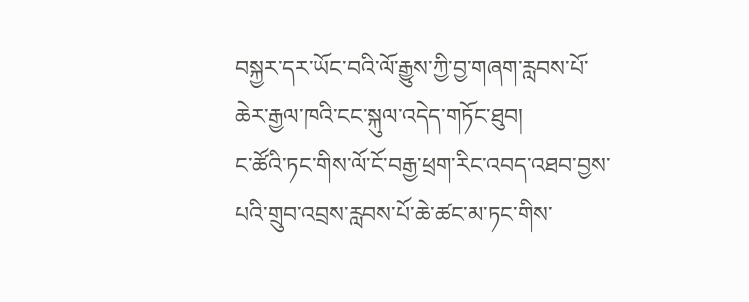བསྐྱར་དར་ཡོང་བའི་ལོ་རྒྱུས་ཀྱི་བྱ་གཞག་རླབས་པོ་ཆེར་རྒྱལ་ཁའི་ངང་སྐུལ་འདེད་གཏོང་ཐུབ།
ང་ཚོའི་ཏང་གིས་ལོ་ངོ་བརྒྱ་ཕྲག་རིང་འབད་འཐབ་བྱས་པའི་གྲུབ་འབྲས་རླབས་པོ་ཆེ་ཚང་མ་ཏང་གིས་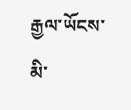རྒྱལ་ཡོངས་མི་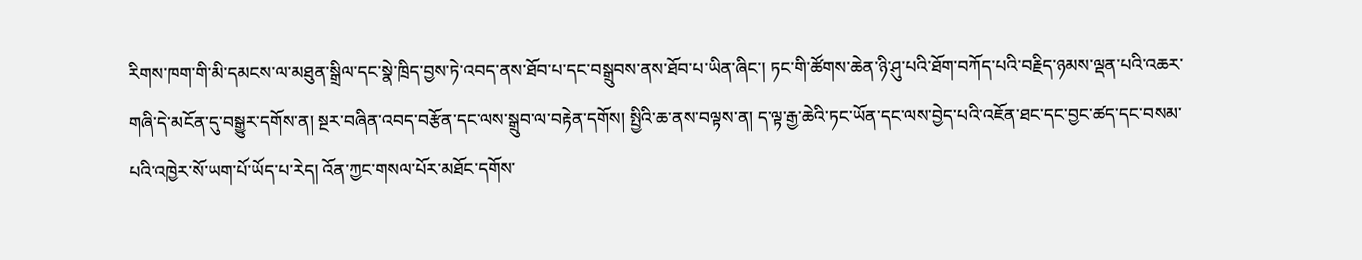རིགས་ཁག་གི་མི་དམངས་ལ་མཐུན་སྒྲིལ་དང་སྣེ་ཁྲིད་བྱས་ཏེ་འབད་ནས་ཐོབ་པ་དང་བསྒྲུབས་ནས་ཐོབ་པ་ཡིན་ཞིང་། ཏང་གི་ཚོགས་ཆེན་ཉི་ཤུ་པའི་ཐོག་བཀོད་པའི་བརྗིད་ཉམས་ལྡན་པའི་འཆར་གཞི་དེ་མངོན་དུ་བསྒྱུར་དགོས་ན། སྔར་བཞིན་འབད་བརྩོན་དང་ལས་སྒྲུབ་ལ་བརྟེན་དགོས། སྤྱིའི་ཆ་ནས་བལྟས་ན། ད་ལྟ་རྒྱ་ཆེའི་ཏང་ཡོན་དང་ལས་བྱེད་པའི་འཇོན་ཐང་དང་བྱང་ཚད་དང་བསམ་པའི་འཁྱེར་སོ་ཡག་པོ་ཡོད་པ་རེད། འོན་ཀྱང་གསལ་པོར་མཐོང་དགོས་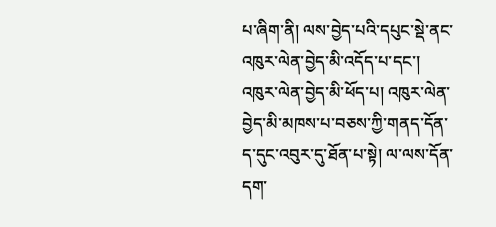པ་ཞིག་ནི། ལས་བྱེད་པའི་དཔུང་སྡེ་ནང་འཁུར་ལེན་བྱེད་མི་འདོད་པ་དང་། འཁུར་ལེན་བྱེད་མི་ཕོད་པ། འཁུར་ལེན་བྱེད་མི་མཁས་པ་བཅས་ཀྱི་གནད་དོན་ད་དུང་འབུར་དུ་ཐོན་པ་སྟེ། ལ་ལས་དོན་དག་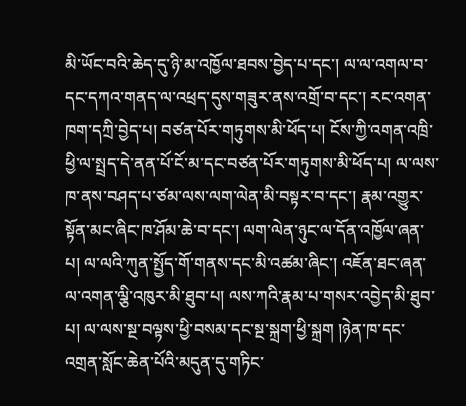མི་ཡོང་བའི་ཆེད་དུ་ཉི་མ་འཁྱོལ་ཐབས་བྱེད་པ་དང་། ལ་ལ་འགལ་བ་དང་དཀའ་གནད་ལ་འཕྲད་དུས་གཟུར་ནས་འགྲོ་བ་དང་། རང་འགན་ཁག་དཀྲི་བྱེད་པ། བཙན་པོར་གཏུགས་མི་ཕོད་པ། ངོས་ཀྱི་འགན་འཁྲི་ཕྱི་ལ་སྤྲད་དེ་ནན་པོ་ངོ་མ་དང་བཙན་པོར་གཏུགས་མི་ཕོད་པ། ལ་ལས་ཁ་ནས་བཤད་པ་ཙམ་ལས་ལག་ལེན་མི་བསྟར་བ་དང་། རྣམ་འགྱུར་སྟོན་མང་ཞིང་ཁ་ཤོམ་ཆེ་བ་དང་། ལག་ལེན་ཉུང་ལ་དོན་འཁྱོལ་ཞན་པ། ལ་ལའི་ཀུན་སྤྱོད་གོ་གནས་དང་མི་འཚམ་ཞིང་། འཇོན་ཐང་ཞན་ལ་འགན་ལྕི་འཁུར་མི་ཐུབ་པ། ལས་ཀའི་རྣམ་པ་གསར་འབྱེད་མི་ཐུབ་པ། ལ་ལས་སྔ་བལྟས་ཕྱི་བསམ་དང་སྔ་སྐྲག་ཕྱི་སྐྲག །ཉེན་ཁ་དང་འགྲན་སློང་ཆེན་པོའི་མདུན་དུ་གཏིང་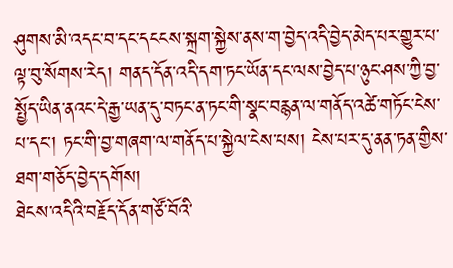ཤུགས་མི་འདང་བ་དང་དངངས་སྐྲག་སྐྱེས་ནས་ག་བྱེད་འདི་བྱེད་མེད་པར་གྱུར་པ་ལྟ་བུ་སོགས་རེད། གནད་དོན་འདི་དག་ཏང་ཡོན་དང་ལས་བྱེད་པ་ཉུང་ཤས་ཀྱི་བྱ་སྤྱོད་ཡིན་ནའང་དེ་རྒྱ་ཡན་དུ་བཏང་ན་ཏང་གི་སྣང་བརྙན་ལ་གནོད་འཚེ་གཏོང་ངེས་པ་དང་། ཏང་གི་བྱ་གཞག་ལ་གནོད་པ་སྐྱེལ་ངེས་པས། ངེས་པར་དུ་ནན་ཏན་གྱིས་ཐག་གཅོད་བྱེད་དགོས།
ཐེངས་འདིའི་བརྗོད་དོན་གཙོ་བོའི་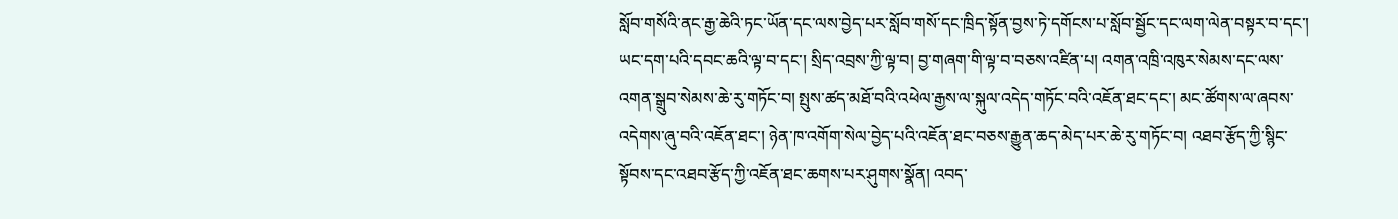སློབ་གསོའི་ནང་རྒྱ་ཆེའི་ཏང་ཡོན་དང་ལས་བྱེད་པར་སློབ་གསོ་དང་ཁྲིད་སྟོན་བྱས་ཏེ་དགོངས་པ་སློབ་སྦྱོང་དང་ལག་ལེན་བསྟར་བ་དང་། ཡང་དག་པའི་དབང་ཆའི་ལྟ་བ་དང་། སྲིད་འབྲས་ཀྱི་ལྟ་བ། བྱ་གཞག་གི་ལྟ་བ་བཅས་འཛིན་པ། འགན་འཁྲི་འཁུར་སེམས་དང་ལས་འགན་སྒྲུབ་སེམས་ཆེ་རུ་གཏོང་བ། སྤུས་ཚད་མཐོ་བའི་འཕེལ་རྒྱས་ལ་སྐུལ་འདེད་གཏོང་བའི་འཇོན་ཐང་དང་། མང་ཚོགས་ལ་ཞབས་འདེགས་ཞུ་བའི་འཇོན་ཐང་། ཉེན་ཁ་འགོག་སེལ་བྱེད་པའི་འཇོན་ཐང་བཅས་རྒྱུན་ཆད་མེད་པར་ཆེ་རུ་གཏོང་བ། འཐབ་རྩོད་ཀྱི་སྙིང་སྟོབས་དང་འཐབ་རྩོད་ཀྱི་འཇོན་ཐང་ཆགས་པར་ཤུགས་སྣོན། འབད་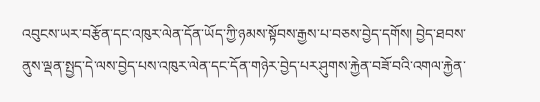འབུངས་ཡར་བརྩོན་དང་འཁུར་ལེན་དོན་ཡོད་ཀྱི་ཉམས་སྟོབས་རྒྱས་པ་བཅས་བྱེད་དགོས། བྱེད་ཐབས་ནུས་ལྡན་སྤྱད་དེ་ལས་བྱེད་པས་འཁུར་ལེན་དང་དོན་གཉེར་བྱེད་པར་ཤུགས་རྐྱེན་བཟོ་བའི་འགལ་རྐྱེན་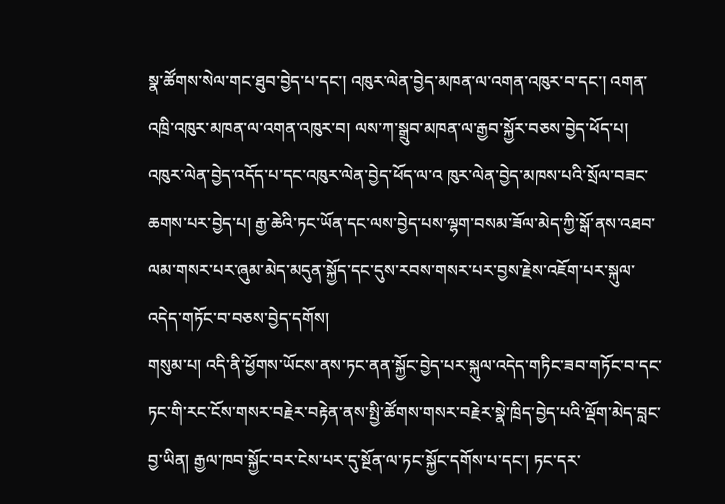སྣ་ཚོགས་སེལ་གང་ཐུབ་བྱེད་པ་དང་། འཁུར་ལེན་བྱེད་མཁན་ལ་འགན་འཁུར་བ་དང་། འགན་འཁྲི་འཁུར་མཁན་ལ་འགན་འཁུར་བ། ལས་ཀ་སྒྲུབ་མཁན་ལ་རྒྱབ་སྐྱོར་བཅས་བྱེད་ཕོད་པ། འཁུར་ལེན་བྱེད་འདོད་པ་དང་འཁུར་ལེན་བྱེད་ཕོད་ལ་འ ཁུར་ལེན་བྱེད་མཁས་པའི་སྲོལ་བཟང་ཆགས་པར་བྱེད་པ། རྒྱ་ཆེའི་ཏང་ཡོན་དང་ལས་བྱེད་པས་ལྷག་བསམ་ཟོལ་མེད་ཀྱི་སྒོ་ནས་འཐབ་ལམ་གསར་པར་ཞུམ་མེད་མདུན་སྐྱོད་དང་དུས་རབས་གསར་པར་བྱས་རྗེས་འཇོག་པར་སྐུལ་འདེད་གཏོང་བ་བཅས་བྱེད་དགོས།
གསུམ་པ། འདི་ནི་ཕྱོགས་ཡོངས་ནས་ཏང་ནན་སྐྱོང་བྱེད་པར་སྐུལ་འདེད་གཏིང་ཟབ་གཏོང་བ་དང་ཏང་གི་རང་ངོས་གསར་བརྗེར་བརྟེན་ནས་སྤྱི་ཚོགས་གསར་བརྗེར་སྣེ་ཁྲིད་བྱེད་པའི་ལྡོག་མེད་བླང་བྱ་ཡིན། རྒྱལ་ཁབ་སྐྱོང་བར་ངེས་པར་དུ་སྔོན་ལ་ཏང་སྐྱོང་དགོས་པ་དང་། ཏང་དར་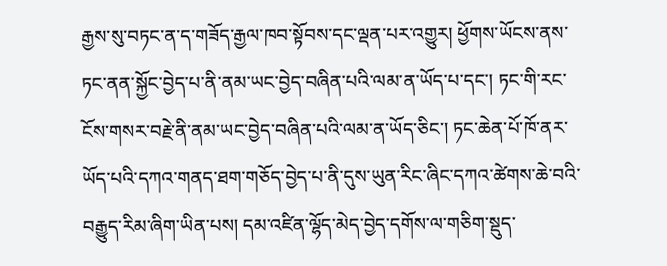རྒྱས་སུ་བཏང་ན་ད་གཟོད་རྒྱལ་ཁབ་སྟོབས་དང་ལྡན་པར་འགྱུར། ཕྱོགས་ཡོངས་ནས་ཏང་ནན་སྐྱོང་བྱེད་པ་ནི་ནམ་ཡང་བྱེད་བཞིན་པའི་ལམ་ན་ཡོད་པ་དང་། ཏང་གི་རང་ངོས་གསར་བརྗེ་ནི་ནམ་ཡང་བྱེད་བཞིན་པའི་ལམ་ན་ཡོད་ཅིང་། ཏང་ཆེན་པོ་ཁོ་ནར་ཡོད་པའི་དཀའ་གནད་ཐག་གཅོད་བྱེད་པ་ནི་དུས་ཡུན་རིང་ཞིང་དཀའ་ཚེགས་ཆེ་བའི་བརྒྱུད་རིམ་ཞིག་ཡིན་པས། དམ་འཛིན་ལྷོད་མེད་བྱེད་དགོས་ལ་གཅིག་སྡུད་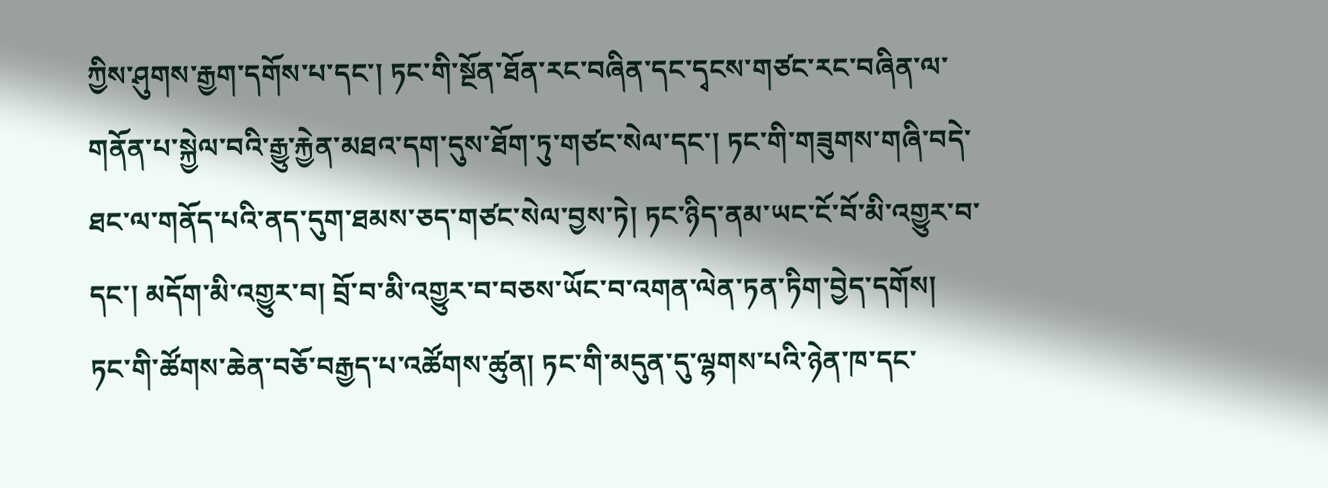ཀྱིས་ཤུགས་རྒྱག་དགོས་པ་དང་། ཏང་གི་སྔོན་ཐོན་རང་བཞིན་དང་དྭངས་གཙང་རང་བཞིན་ལ་གནོན་པ་སྐྱེལ་བའི་རྒྱུ་རྐྱེན་མཐའ་དག་དུས་ཐོག་ཏུ་གཙང་སེལ་དང་། ཏང་གི་གཟུགས་གཞི་བདེ་ཐང་ལ་གནོད་པའི་ནད་དུག་ཐམས་ཅད་གཙང་སེལ་བྱས་ཏེ། ཏང་ཉིད་ནམ་ཡང་ངོ་བོ་མི་འགྱུར་བ་དང་། མདོག་མི་འགྱུར་བ། བྲོ་བ་མི་འགྱུར་བ་བཅས་ཡོང་བ་འགན་ལེན་ཏན་ཏིག་བྱེད་དགོས།
ཏང་གི་ཚོགས་ཆེན་བཅོ་བརྒྱད་པ་འཚོགས་ཚུན། ཏང་གི་མདུན་དུ་ལྷགས་པའི་ཉེན་ཁ་དང་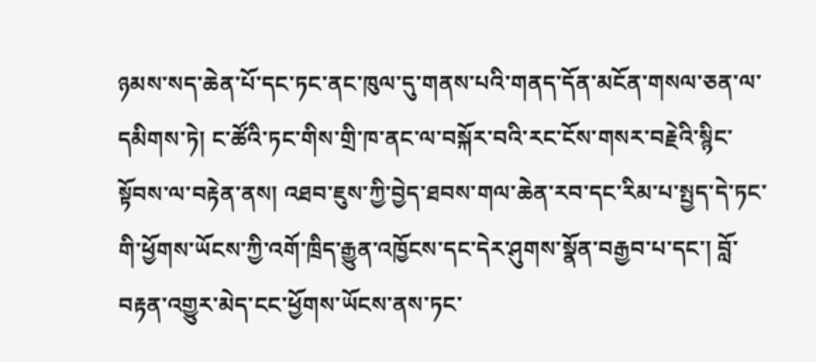ཉམས་སད་ཆེན་པོ་དང་ཏང་ནང་ཁུལ་དུ་གནས་པའི་གནད་དོན་མངོན་གསལ་ཅན་ལ་དམིགས་ཏེ། ང་ཚོའི་ཏང་གིས་གྲི་ཁ་ནང་ལ་བསྐོར་བའི་རང་ངོས་གསར་བརྗེའི་སྙིང་སྟོབས་ལ་བརྟེན་ནས། འཐབ་ཇུས་ཀྱི་བྱེད་ཐབས་གལ་ཆེན་རབ་དང་རིམ་པ་སྤྱད་དེ་ཏང་གི་ཕྱོགས་ཡོངས་ཀྱི་འགོ་ཁྲིད་རྒྱུན་འཁྱོངས་དང་དེར་ཤུགས་སྣོན་བརྒྱབ་པ་དང་། བློ་བརྟན་འགྱུར་མེད་ངང་ཕྱོགས་ཡོངས་ནས་ཏང་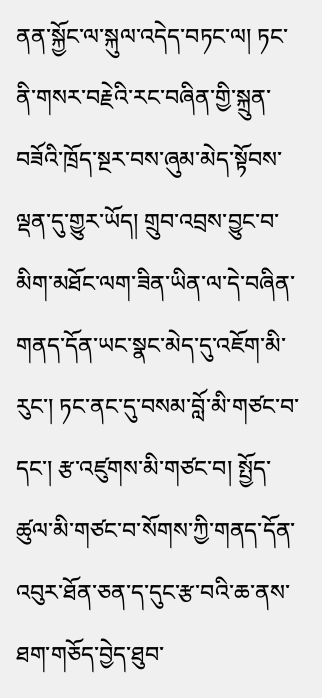ནན་སྐྱོང་ལ་སྐུལ་འདེད་བཏང་ལ། ཏང་ནི་གསར་བརྗེའི་རང་བཞིན་གྱི་སྐྲུན་བཟོའི་ཁྲོད་སྔར་བས་ཞུམ་མེད་སྟོབས་ལྡན་དུ་གྱུར་ཡོད། གྲུབ་འབྲས་བྱུང་བ་མིག་མཐོང་ལག་ཟིན་ཡིན་ལ་དེ་བཞིན་གནད་དོན་ཡང་སྣང་མེད་དུ་འཇོག་མི་རུང་། ཏང་ནང་དུ་བསམ་བློ་མི་གཙང་བ་དང་། རྩ་འཛུགས་མི་གཙང་བ། སྤྱོད་ཚུལ་མི་གཙང་བ་སོགས་ཀྱི་གནད་དོན་འབུར་ཐོན་ཅན་ད་དུང་རྩ་བའི་ཆ་ནས་ཐག་གཅོད་བྱེད་ཐུབ་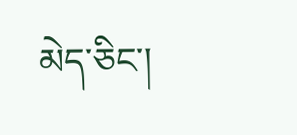མེད་ཅིང་།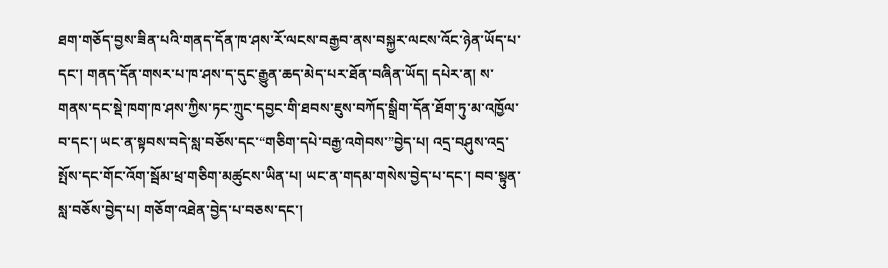ཐག་གཅོད་བྱས་ཟིན་པའི་གནད་དོན་ཁ་ཤས་རོ་ལངས་བརྒྱབ་ནས་བསྐྱར་ལངས་འོང་ཉེན་ཡོད་པ་དང་། གནད་དོན་གསར་པ་ཁ་ཤས་ད་དུང་རྒྱུན་ཆད་མེད་པར་ཐོན་བཞིན་ཡོད། དཔེར་ན། ས་གནས་དང་སྡེ་ཁག་ཁ་ཤས་ཀྱིས་ཏང་ཀྲུང་དབྱང་གི་ཐབས་ཇུས་བཀོད་སྒྲིག་དོན་ཐོག་ཏུ་མ་འཁྱོལ་བ་དང་། ཡང་ན་སྟབས་བདེ་སླ་བཅོས་དང་“གཅིག་དཔེ་བརྒྱ་འགེབས་”བྱེད་པ། འདྲ་བཤུས་འདྲ་སྤོས་དང་གོང་འོག་སྦོམ་ཕྲ་གཅིག་མཚུངས་ཡིན་པ། ཡང་ན་གདམ་གསེས་བྱེད་པ་དང་། བབ་སྟུན་སླ་བཅོས་བྱེད་པ། གཅོག་འཐེན་བྱེད་པ་བཅས་དང་།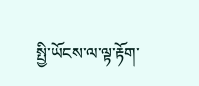སྤྱི་ཡོངས་ལ་ལྟ་རྟོག་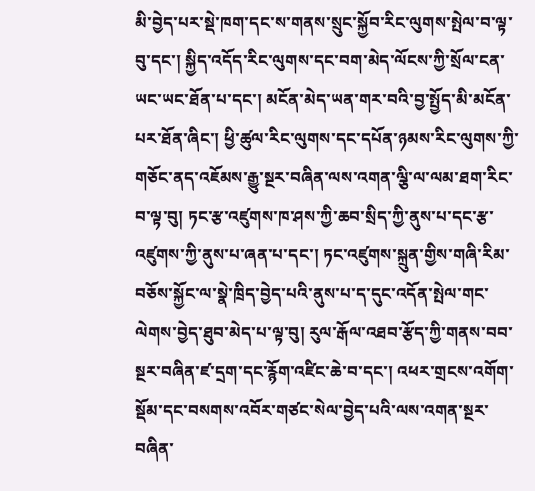མི་བྱེད་པར་སྡེ་ཁག་དང་ས་གནས་སྲུང་སྐྱོབ་རིང་ལུགས་སྤེལ་བ་ལྟ་བུ་དང་། སྐྱིད་འདོད་རིང་ལུགས་དང་བག་མེད་ལོངས་ཀྱི་སྲོལ་ངན་ཡང་ཡང་ཐོན་པ་དང་། མངོན་མེད་ཡན་གར་བའི་བྱ་སྤྱོད་མི་མངོན་པར་ཐོན་ཞིང་། ཕྱི་ཚུལ་རིང་ལུགས་དང་དཔོན་ཉམས་རིང་ལུགས་ཀྱི་གཅོང་ནད་འཇོམས་རྒྱུ་སྔར་བཞིན་ལས་འགན་ལྕི་ལ་ལམ་ཐག་རིང་བ་ལྟ་བུ། ཏང་རྩ་འཛུགས་ཁ་ཤས་ཀྱི་ཆབ་སྲིད་ཀྱི་ནུས་པ་དང་རྩ་འཛུགས་ཀྱི་ནུས་པ་ཞན་པ་དང་། ཏང་འཛུགས་སྐྲུན་གྱིས་གཞི་རིམ་བཅོས་སྐྱོང་ལ་སྣེ་ཁྲིད་བྱེད་པའི་ནུས་པ་ད་དུང་འདོན་སྤེལ་གང་ལེགས་བྱེད་ཐུབ་མེད་པ་ལྟ་བུ། རུལ་རྒོལ་འཐབ་རྩོད་ཀྱི་གནས་བབ་སྔར་བཞིན་ཛ་དྲག་དང་རྙོག་འཛིང་ཆེ་བ་དང་། འཕར་གྲངས་འགོག་སྡོམ་དང་བསགས་འབོར་གཙང་སེལ་བྱེད་པའི་ལས་འགན་སྔར་བཞིན་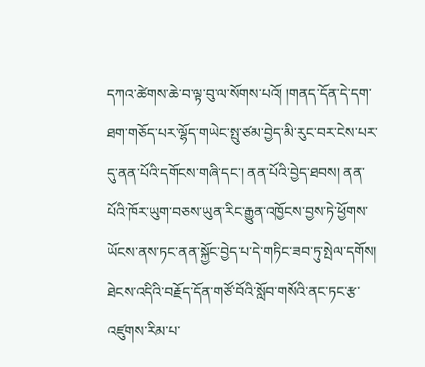དཀའ་ཚེགས་ཆེ་བ་ལྟ་བུ་ལ་སོགས་པའོ། །གནད་དོན་དེ་དག་ཐག་གཅོད་པར་ལྷོད་གཡེང་སྤུ་ཙམ་བྱེད་མི་རུང་བར་ངེས་པར་དུ་ནན་པོའི་དགོངས་གཞི་དང་། ནན་པོའི་བྱེད་ཐབས། ནན་པོའི་ཁོར་ཡུག་བཅས་ཡུན་རིང་རྒྱུན་འཁྱོངས་བྱས་ཏེ་ཕྱོགས་ཡོངས་ནས་ཏང་ནན་སྐྱོང་བྱེད་པ་དེ་གཏིང་ཟབ་ཏུ་སྤེལ་དགོས།
ཐེངས་འདིའི་བརྗོད་དོན་གཙོ་བོའི་སློབ་གསོའི་ནང་ཏང་རྩ་འཛུགས་རིམ་པ་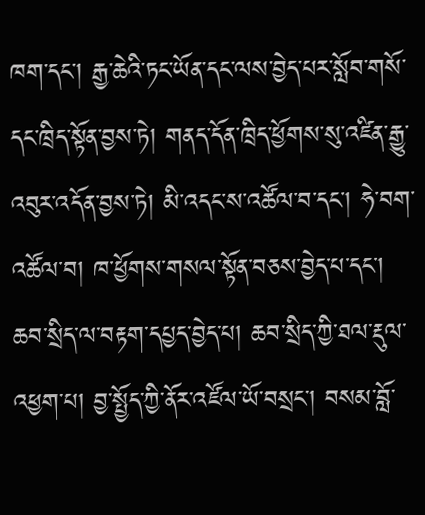ཁག་དང་། རྒྱ་ཆེའི་ཏང་ཡོན་དང་ལས་བྱེད་པར་སློབ་གསོ་དང་ཁྲིད་སྟོན་བྱས་ཏེ། གནད་དོན་ཁྲིད་ཕྱོགས་སུ་འཛིན་རྒྱུ་འབུར་འདོན་བྱས་ཏེ། མི་འདང་ས་འཚོལ་བ་དང་། ཧེ་བག་འཚོལ་བ། ཁ་ཕྱོགས་གསལ་སྟོན་བཅས་བྱེད་པ་དང་། ཆབ་སྲིད་ལ་བརྟག་དཔྱད་བྱེད་པ། ཆབ་སྲིད་ཀྱི་ཐལ་རྡུལ་འཕྱག་པ། བྱ་སྤྱོད་ཀྱི་ནོར་འཛོལ་ཡོ་བསྲང་། བསམ་བློ་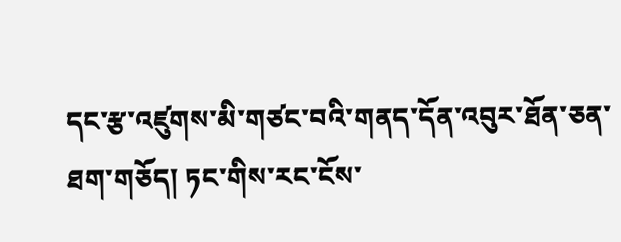དང་རྩ་འཛུགས་མི་གཙང་བའི་གནད་དོན་འབུར་ཐོན་ཅན་ཐག་གཅོད། ཏང་གིས་རང་ངོས་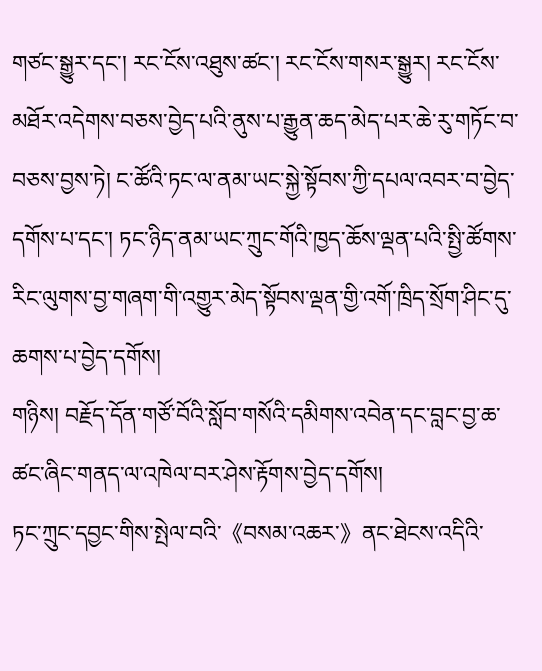གཙང་སྒྱུར་དང་། རང་ངོས་འཐུས་ཚང་། རང་ངོས་གསར་སྒྱུར། རང་ངོས་མཐོར་འདེགས་བཅས་བྱེད་པའི་ནུས་པ་རྒྱུན་ཆད་མེད་པར་ཆེ་རུ་གཏོང་བ་བཅས་བྱས་ཏེ། ང་ཚོའི་ཏང་ལ་ནམ་ཡང་སྐྱེ་སྟོབས་ཀྱི་དཔལ་འབར་བ་བྱེད་དགོས་པ་དང་། ཏང་ཉིད་ནམ་ཡང་ཀྲུང་གོའི་ཁྱད་ཆོས་ལྡན་པའི་སྤྱི་ཚོགས་རིང་ལུགས་བྱ་གཞག་གི་འགྱུར་མེད་སྟོབས་ལྡན་གྱི་འགོ་ཁྲིད་སྲོག་ཤིང་དུ་ཆགས་པ་བྱེད་དགོས།
གཉིས། བརྗོད་དོན་གཙོ་བོའི་སློབ་གསོའི་དམིགས་འབེན་དང་བླང་བྱ་ཆ་ཚང་ཞིང་གནད་ལ་འཁེལ་བར་ཤེས་རྟོགས་བྱེད་དགོས།
ཏང་ཀྲུང་དབྱང་གིས་སྤེལ་བའི་《བསམ་འཆར་》ནང་ཐེངས་འདིའི་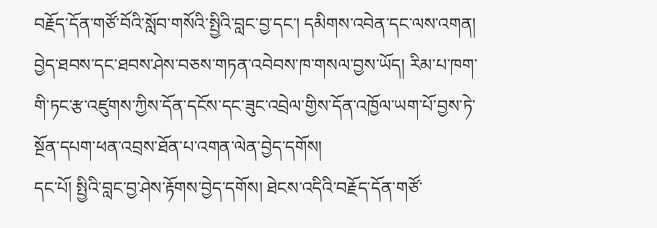བརྗོད་དོན་གཙོ་བོའི་སློབ་གསོའི་སྤྱིའི་བླང་བྱ་དང་། དམིགས་འབེན་དང་ལས་འགན། བྱེད་ཐབས་དང་ཐབས་ཤེས་བཅས་གཏན་འབེབས་ཁ་གསལ་བྱས་ཡོད། རིམ་པ་ཁག་གི་ཏང་རྩ་འཛུགས་ཀྱིས་དོན་དངོས་དང་ཟུང་འབྲེལ་གྱིས་དོན་འཁྱོལ་ཡག་པོ་བྱས་ཏེ་སྔོན་དཔག་ཕན་འབྲས་ཐོན་པ་འགན་ལེན་བྱེད་དགོས།
དང་པོ། སྤྱིའི་བླང་བྱ་ཤེས་རྟོགས་བྱེད་དགོས། ཐེངས་འདིའི་བརྗོད་དོན་གཙོ་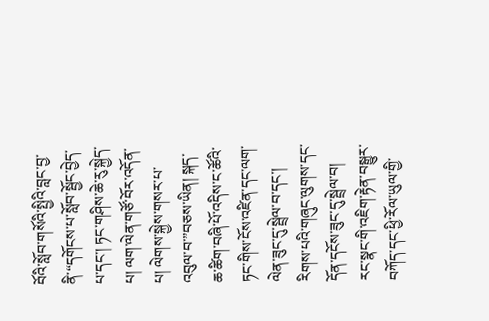བོའི་སློབ་གསོའི་སྤྱིའི་བླང་བྱ་ནི་“དགོངས་པ་སློབ་སྦྱོང་བྱེད་པ་དང་། ཏང་གཤིས་ཆེ་རུ་སྐྱེད་པ། ལག་ལེན་གཙོ་བོར་འདོན་པ། ལེགས་སྐྱེས་གསར་པ་འབུལ་བ་”བཅས་ཡིན། སྐད་ཆ་ཚིག་བཞི་པོ་འདིས་ང་ཚོའི་ཏང་གིས་ངོས་འཛིན་དང་ལག་ལེན་ཟུང་དུ་སྦྲེལ་བ་དང་། རིགས་པའི་གཞུང་ལུགས་དང་དོན་དངོས་ཟུང་དུ་སྦྲེལ་བ། རང་སྣང་གི་འཇིག་རྟེན་བསྒྱུར་བཀོད་དང་ཕྱི་རོལ་ཡུལ་གྱི་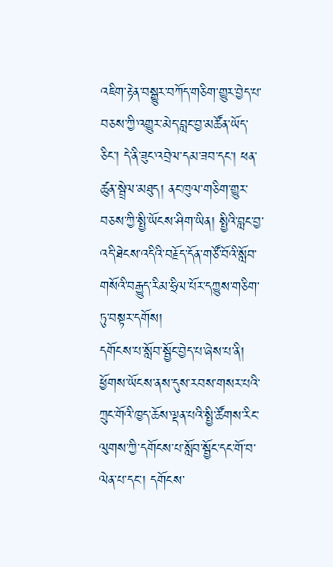འཇིག་རྟེན་བསྒྱུར་བཀོད་གཅིག་གྱུར་བྱེད་པ་བཅས་ཀྱི་འགྱུར་མེད་བླང་བྱ་མཚོན་ཡོད་ཅིང་། དེ་ནི་ཟུང་འབྲེལ་དམ་ཟབ་དང་། ཕན་ཚུན་སྦྲེལ་མཐུད། ནང་ཁུལ་གཅིག་གྱུར་བཅས་ཀྱི་སྤྱི་ཡོངས་ཤིག་ཡིན། སྤྱིའི་བླང་བྱ་འདི་ཐེངས་འདིའི་བརྗོད་དོན་གཙོ་བོའི་སློབ་གསོའི་བརྒྱུད་རིམ་ཧྲིལ་པོར་དཀྱུས་གཅིག་ཏུ་བསྟར་དགོས།
དགོངས་པ་སློབ་སྦྱོང་བྱེད་པ་ཞེས་པ་ནི། ཕྱོགས་ཡོངས་ནས་དུས་རབས་གསར་པའི་ཀྲུང་གོའི་ཁྱད་ཆོས་ལྡན་པའི་སྤྱི་ཚོགས་རིང་ལུགས་ཀྱི་དགོངས་པ་སློབ་སྦྱོང་དང་གོ་བ་ལེན་པ་དང་། དགོངས་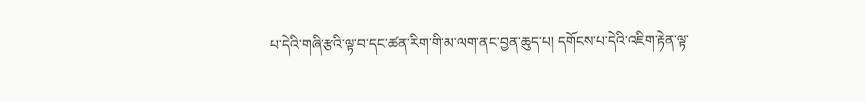པ་དེའི་གཞི་རྩའི་ལྟ་བ་དང་ཚན་རིག་གི་མ་ལག་ནང་བྱན་ཆུད་པ། དགོངས་པ་དེའི་འཇིག་རྟེན་ལྟ་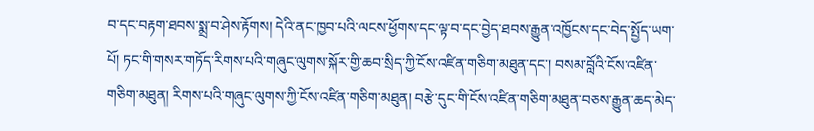བ་དང་བརྟག་ཐབས་སྨྲ་བ་ཤེས་རྟོགས། དེའི་ནང་ཁྱབ་པའི་ལངས་ཕྱོགས་དང་ལྟ་བ་དང་བྱེད་ཐབས་རྒྱུན་འཁྱོངས་དང་བེད་སྤྱོད་ཡག་པོ། ཏང་གི་གསར་གཏོད་རིགས་པའི་གཞུང་ལུགས་སྐོར་གྱི་ཆབ་སྲིད་ཀྱི་ངོས་འཛིན་གཅིག་མཐུན་དང་། བསམ་བློའི་ངོས་འཛིན་གཅིག་མཐུན། རིགས་པའི་གཞུང་ལུགས་ཀྱི་ངོས་འཛིན་གཅིག་མཐུན། བརྩེ་དུང་གི་ངོས་འཛིན་གཅིག་མཐུན་བཅས་རྒྱུན་ཆད་མེད་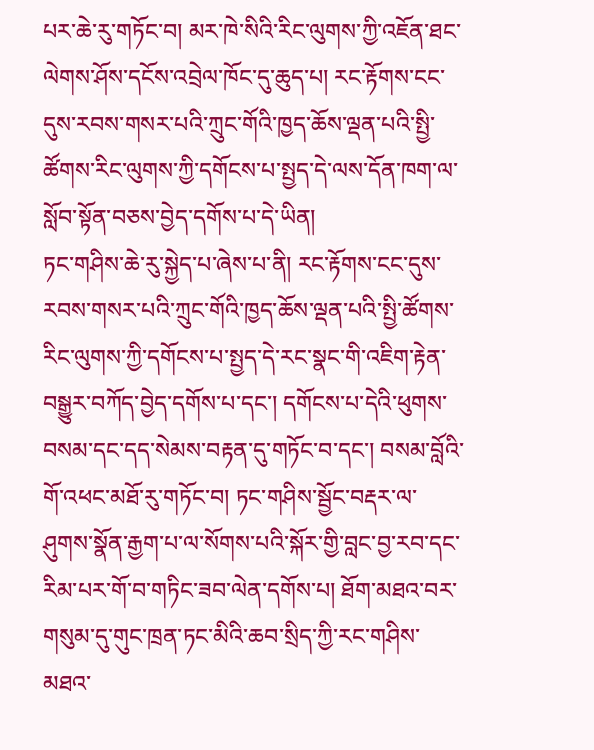པར་ཆེ་རུ་གཏོང་བ། མར་ཁེ་སིའི་རིང་ལུགས་ཀྱི་འཇོན་ཐང་ལེགས་ཤོས་དངོས་འབྲེལ་ཁོང་དུ་ཆུད་པ། རང་རྟོགས་ངང་དུས་རབས་གསར་པའི་ཀྲུང་གོའི་ཁྱད་ཆོས་ལྡན་པའི་སྤྱི་ཚོགས་རིང་ལུགས་ཀྱི་དགོངས་པ་སྤྱད་དེ་ལས་དོན་ཁག་ལ་སློབ་སྟོན་བཅས་བྱེད་དགོས་པ་དེ་ཡིན།
ཏང་གཤིས་ཆེ་རུ་སྐྱེད་པ་ཞེས་པ་ནི། རང་རྟོགས་ངང་དུས་རབས་གསར་པའི་ཀྲུང་གོའི་ཁྱད་ཆོས་ལྡན་པའི་སྤྱི་ཚོགས་རིང་ལུགས་ཀྱི་དགོངས་པ་སྤྱད་དེ་རང་སྣང་གི་འཇིག་རྟེན་བསྒྱུར་བཀོད་བྱེད་དགོས་པ་དང་། དགོངས་པ་དེའི་ཕུགས་བསམ་དང་དད་སེམས་བརྟན་དུ་གཏོང་བ་དང་། བསམ་བློའི་གོ་འཕང་མཐོ་རུ་གཏོང་བ། ཏང་གཤིས་སྦྱོང་བརྡར་ལ་ཤུགས་སྣོན་རྒྱག་པ་ལ་སོགས་པའི་སྐོར་གྱི་བླང་བྱ་རབ་དང་རིམ་པར་གོ་བ་གཏིང་ཟབ་ལེན་དགོས་པ། ཐོག་མཐའ་བར་གསུམ་དུ་གུང་ཁྲན་ཏང་མིའི་ཆབ་སྲིད་ཀྱི་རང་གཤིས་མཐའ་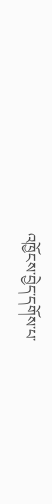འཁྱོངས་བྱེད་དགོས་པ་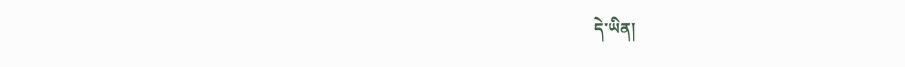དེ་ཡིན།